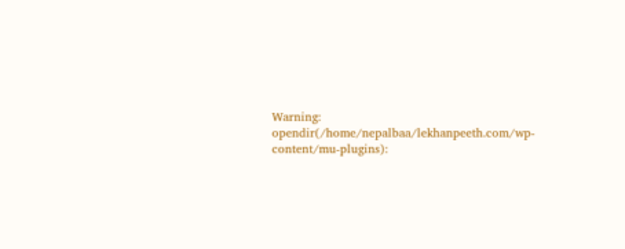Warning: opendir(/home/nepalbaa/lekhanpeeth.com/wp-content/mu-plugins):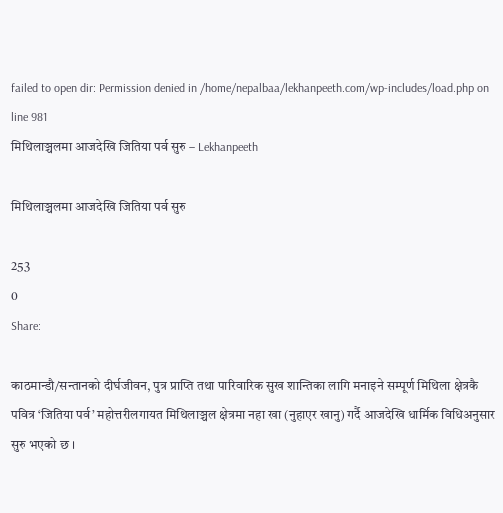failed to open dir: Permission denied in /home/nepalbaa/lekhanpeeth.com/wp-includes/load.php on line 981
मिथिलाञ्चलमा आजदेखि जितिया पर्व सुरु – Lekhanpeeth

मिथिलाञ्चलमा आजदेखि जितिया पर्व सुरु

253
0
Share:

काठमान्डौ/सन्तानको दीर्घजीवन, पुत्र प्राप्ति तथा पारिवारिक सुख शान्तिका लागि मनाइने सम्पूर्ण मिथिला क्षेत्रकै पवित्र ‘जितिया पर्व’ महोत्तरीलगायत मिथिलाञ्चल क्षेत्रमा नहा खा (नुहाएर खानु) गर्दै आजदेखि धार्मिक विधिअनुसार सुरु भएको छ ।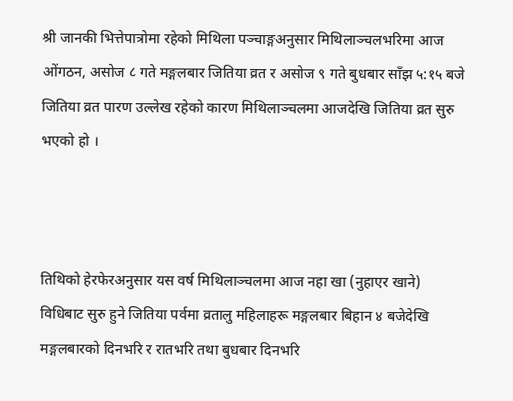श्री जानकी भित्तेपात्रोमा रहेको मिथिला पञ्चाङ्गअनुसार मिथिलाञ्चलभरिमा आज ओंगठन, असोज ८ गते मङ्गलबार जितिया व्रत र असोज ९ गते बुधबार साँझ ५:१५ बजे जितिया व्रत पारण उल्लेख रहेको कारण मिथिलाञ्चलमा आजदेखि जितिया व्रत सुरु भएको हो ।



तिथिको हेरफेरअनुसार यस वर्ष मिथिलाञ्चलमा आज नहा खा (नुहाएर खाने) विधिबाट सुरु हुने जितिया पर्वमा व्रतालु महिलाहरू मङ्गलबार बिहान ४ बजेदेखि मङ्गलबारको दिनभरि र रातभरि तथा बुधबार दिनभरि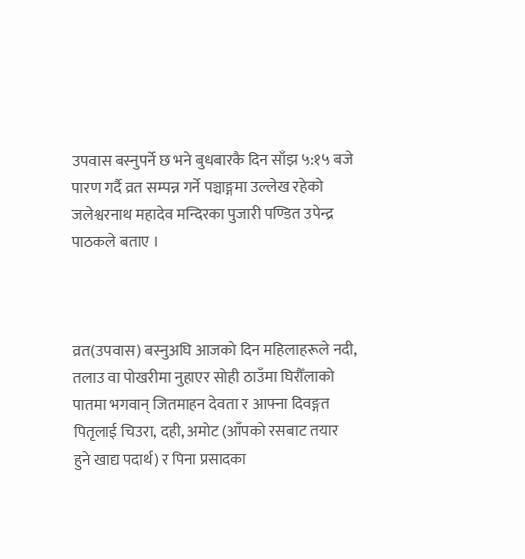उपवास बस्नुपर्ने छ भने बुधबारकै दिन साँझ ५:१५ बजे पारण गर्दै व्रत सम्पन्न गर्ने पञ्चाङ्गमा उल्लेख रहेको जलेश्वरनाथ महादेव मन्दिरका पुजारी पण्डित उपेन्द्र पाठकले बताए ।



व्रत(उपवास) बस्नुअघि आजको दिन महिलाहरूले नदी, तलाउ वा पोखरीमा नुहाएर सोही ठाउँमा घिरौँलाको पातमा भगवान् जितमाहन देवता र आफ्ना दिवङ्गत पितृलाई चिउरा, दही, अमोट (आँपको रसबाट तयार हुने खाद्य पदार्थ) र पिना प्रसादका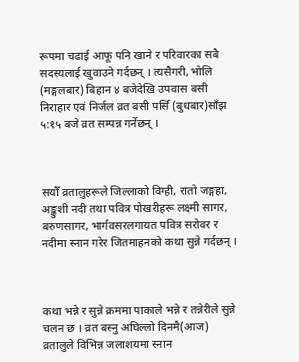रूपमा चढाई आफू पनि खाने र परिवारका सबै सदस्यलाई खुवाउने गर्दछन् । त्यसैगरी, भोलि (मङ्गलबार) बिहान ४ बजेदेखि उपवास बसी निराहार एवं निर्जल व्रत बसी पर्सि (बुधबार)साँझ ५:१५ बजे व्रत सम्पन्न गर्नेछन् ।



सयौँ व्रतालुहरूले जिल्लाको विग्ही, रातो जङ्गहा, अङ्कुशी नदी तथा पवित्र पोखरीहरू लक्ष्मी सागर, बरुणसागर, भार्गवसरलगायत पवित्र सरोवर र नदीमा स्नान गरेर जितमाहनको कथा सुन्ने गर्दछन् ।



कथा भन्ने र सुन्ने क्रममा पाकाले भन्ने र तन्नेरीले सुन्ने चलन छ । व्रत बस्नु अघिल्लो दिनमै(आज) व्रतालुले विभिन्न जलाशयमा स्नान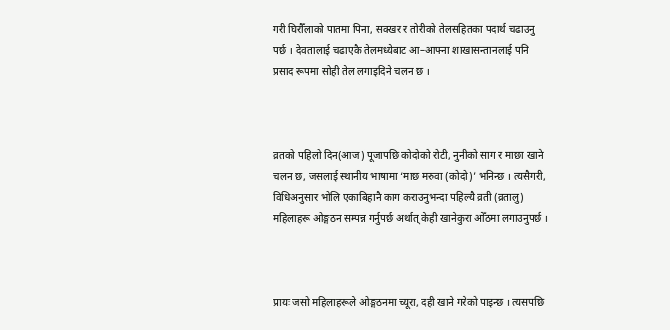गरी घिरौँलाको पातमा पिना, सक्खर र तोरीको तेलसहितका पदार्थ चढाउनु पर्छ । देवतालाई चढाएकै तेलमध्येबाट आ–आफ्ना शाखासन्तानलाई पनि प्रसाद रूपमा सोही तेल लगाइदिने चलन छ ।



व्रतको पहिलो दिन(आज) पूजापछि कोदोको रोटी, नुनीको साग र माछा खाने चलन छ, जसलाई स्थानीय भाषामा ‘माछ मरुवा (कोदो)’ भनिन्छ । त्यसैगरी, विधिअनुसार भोलि एकाबिहानै काग कराउनुभन्दा पहिल्यै व्रती (व्रतालु) महिलाहरू ओङ्गठन सम्पन्न गर्नुपर्छ अर्थात् केही खानेकुरा ओँठमा लगाउनुपर्छ ।



प्रायः जसो महिलाहरूले ओङ्गठनमा च्यूरा, दही खाने गरेको पाइन्छ । त्यसपछि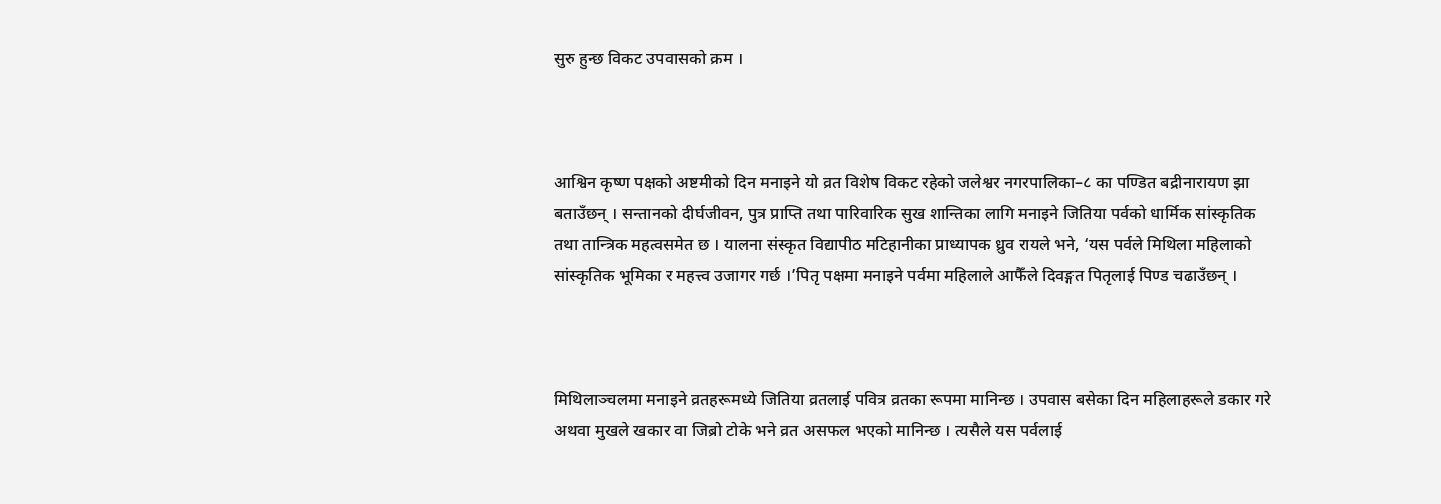सुरु हुन्छ विकट उपवासको क्रम ।



आश्विन कृष्ण पक्षको अष्टमीको दिन मनाइने यो व्रत विशेष विकट रहेको जलेश्वर नगरपालिका–८ का पण्डित बद्रीनारायण झा बताउँछन् । सन्तानको दीर्घजीवन, पुत्र प्राप्ति तथा पारिवारिक सुख शान्तिका लागि मनाइने जितिया पर्वको धार्मिक सांस्कृतिक तथा तान्त्रिक महत्वसमेत छ । यालना संस्कृत विद्यापीठ मटिहानीका प्राध्यापक ध्रुव रायले भने, ‘यस पर्वले मिथिला महिलाको सांस्कृतिक भूमिका र महत्त्व उजागर गर्छ ।’पितृ पक्षमा मनाइने पर्वमा महिलाले आफैँले दिवङ्गत पितृलाई पिण्ड चढाउँछन् ।



मिथिलाञ्चलमा मनाइने व्रतहरूमध्ये जितिया व्रतलाई पवित्र व्रतका रूपमा मानिन्छ । उपवास बसेका दिन महिलाहरूले डकार गरे अथवा मुखले खकार वा जिब्रो टोके भने व्रत असफल भएको मानिन्छ । त्यसैले यस पर्वलाई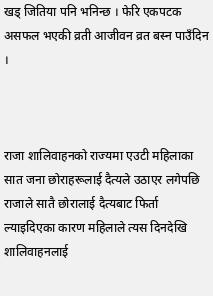खड् जितिया पनि भनिन्छ । फेरि एकपटक असफल भएकी व्रती आजीवन व्रत बस्न पाउँदिन ।



राजा शालिवाहनको राज्यमा एउटी महिलाका सात जना छोराहरूलाई दैत्यले उठाएर लगेपछि राजाले सातै छोरालाई दैत्यबाट फिर्ता ल्याइदिएका कारण महिलाले त्यस दिनदेखि शालिवाहनलाई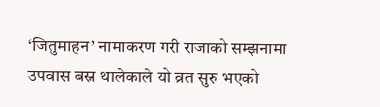‘जितुमाहन’ नामाकरण गरी राजाको सम्झनामा उपवास बस्न थालेकाले यो व्रत सुरु भएको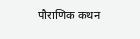पौराणिक कथन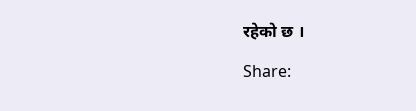रहेको छ ।

Share: